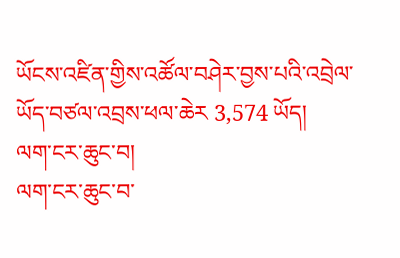ཡོངས་འཛིན་གྱིས་འཚོལ་བཤེར་བྱས་པའི་འབྲེལ་ཡོད་བཙལ་འབྲས་ཕལ་ཆེར 3,574 ཡོད།
ལག་ངར་ཆུང་བ།
ལག་ངར་ཆུང་བ་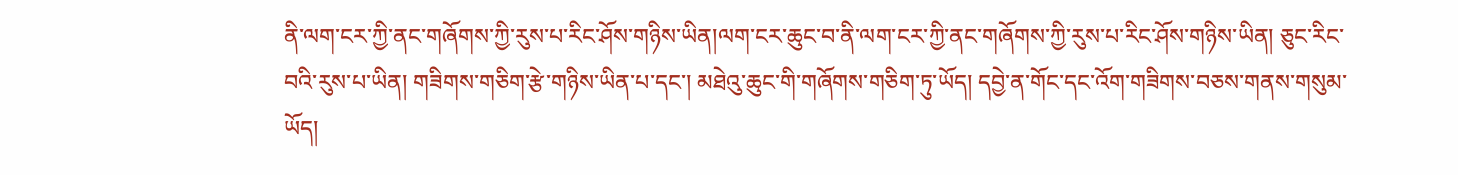ནི་ལག་ངར་ཀྱི་ནང་གཞོགས་ཀྱི་རུས་པ་རིང་ཤོས་གཉིས་ཡིན།ལག་ངར་ཆུང་བ་ནི་ལག་ངར་ཀྱི་ནང་གཞོགས་ཀྱི་རུས་པ་རིང་ཤོས་གཉིས་ཡིན། ཅུང་རིང་བའི་རུས་པ་ཡིན། གཟིགས་གཅིག་རྩེ་གཉིས་ཡིན་པ་དང་། མཐེའུ་ཆུང་གི་གཞོགས་གཅིག་ཏུ་ཡོད། དབྱེ་ན་གོང་དང་འོག་གཟིགས་བཅས་གནས་གསུམ་ཡོད།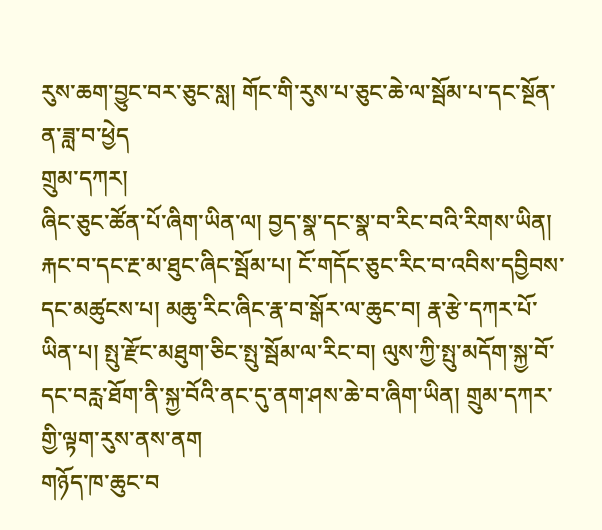རུས་ཆག་བྱུང་བར་ཅུང་སླ། གོང་གི་རུས་པ་ཅུང་ཆེ་ལ་སྦོམ་པ་དང་སྔོན་ན་ཟླ་བ་ཕྱེད
གྲུམ་དཀར།
ཞིང་ཅུང་ཚོན་པོ་ཞིག་ཡིན་ལ། བྱད་སྣ་དང་སྣ་བ་རིང་བའི་རིགས་ཡིན། རྐང་བ་དང་རྔ་མ་ཐུང་ཞིང་སྦོམ་པ། ངོ་གདོང་ཅུང་རིང་བ་འབིས་དབྱིབས་དང་མཚུངས་པ། མཆུ་རིང་ཞིང་རྣ་བ་སྒོར་ལ་ཆུང་བ། རྣ་རྩེ་དཀར་པོ་ཡིན་པ། སྤུ་རྫོང་མཐུག་ཅིང་སྤུ་སྦོམ་ལ་རིང་བ། ལུས་ཀྱི་སྤུ་མདོག་སྐྱ་བོ་དང་བརླ་ཐོག་ནི་སྐྱ་བོའི་ནང་དུ་ནག་ཤས་ཆེ་བ་ཞིག་ཡིན། གྲུམ་དཀར་གྱི་ལྟག་རུས་ནས་ནག
གཉོད་ཁ་ཆུང་བ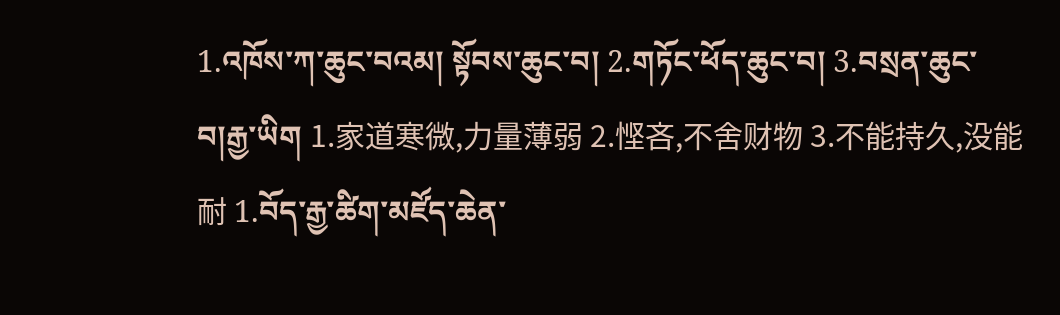1.འཁོས་ཀ་ཆུང་བའམ། སྟོབས་ཆུང་བ། 2.གཏོང་ཕོད་ཆུང་བ། 3.བསྲན་ཆུང་བ།རྒྱ་ཡིག 1.家道寒微,力量薄弱 2.悭吝,不舍财物 3.不能持久,没能耐 1.བོད་རྒྱ་ཚིག་མཛོད་ཆེན་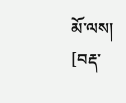མོ་ལས། [བརྡ་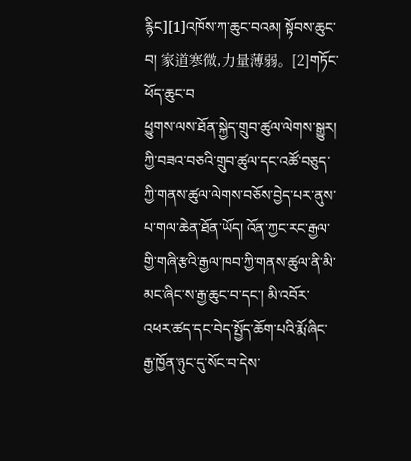རྙིང][1]འཁོས་ཀ་ཆུང་བའམ། སྟོབས་ཆུང་བ། 家道寒微,力量薄弱。[2]གཏོང་ཕོད་ཆུང་བ
ཕྱུགས་ལས་ཐོན་སྐྱེད་གྲུབ་ཚུལ་ལེགས་སྒྱུར།
ཀྱི་བཟའ་བཅའི་གྲུབ་ཚུལ་དང་འཚོ་བཅུད་ཀྱི་གནས་ཚུལ་ལེགས་བཅོས་བྱེད་པར་ནུས་པ་གལ་ཆེན་ཐོན་ཡོད། འོན་ཀྱང་རང་རྒྱལ་གྱི་གཞི་རྩའི་རྒྱལ་ཁབ་ཀྱི་གནས་ཚུལ་ནི་མི་མང་ཞིང་ས་རྒྱ་ཆུང་བ་དང་། མི་འབོར་འཕར་ཚད་དང་བེད་སྤྱོད་ཆོག་པའི་རྨོ་ཞིང་རྒྱ་ཁྱོན་ཉུང་དུ་སོང་བ་དེས་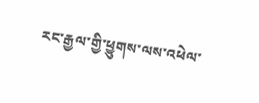རང་རྒྱལ་གྱི་ཕྱུགས་ལས་འཕེལ་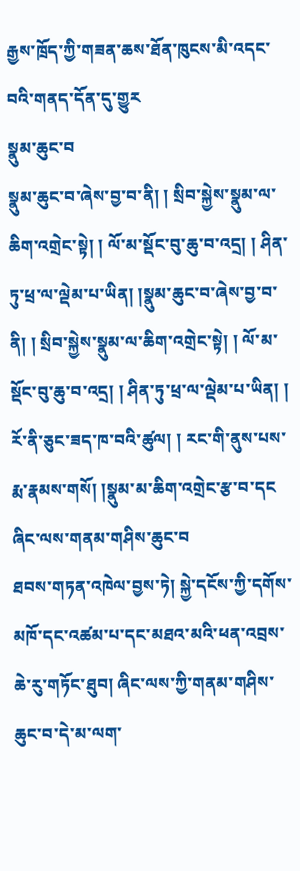རྒྱས་ཁྲོད་ཀྱི་གཟན་ཆས་ཐོན་ཁུངས་མི་འདང་བའི་གནད་དོན་དུ་གྱུར
སྣུམ་ཆུང་བ
སྣུམ་ཆུང་བ་ཞེས་བྱ་བ་ནི། ། སྲིབ་སྐྱེས་སྣུམ་ལ་ཆིག་འགྲེང་སྟེ། ། ལོ་མ་སྡོང་བུ་ཆུ་བ་འདྲ། ། ཤིན་ཏུ་ཕྲ་ལ་ལྡེམ་པ་ཡིན། །སྣུམ་ཆུང་བ་ཞེས་བྱ་བ་ནི། ། སྲིབ་སྐྱེས་སྣུམ་ལ་ཆིག་འགྲེང་སྟེ། ། ལོ་མ་སྡོང་བུ་ཆུ་བ་འདྲ། ། ཤིན་ཏུ་ཕྲ་ལ་ལྡེམ་པ་ཡིན། ། རོ་ནི་ཅུང་ཟད་ཁ་བའི་ཚུལ། ། རང་གི་ནུས་པས་རྨ་རྣམས་གསོ། །སྣུམ་མ་ཆིག་འགྲེང་རྩ་བ་དང
ཞིང་ལས་གནམ་གཤིས་ཆུང་བ
ཐབས་གཏན་འཁེལ་བྱས་ཏེ། སྐྱེ་དངོས་ཀྱི་དགོས་མཁོ་དང་འཚམ་པ་དང་མཐའ་མའི་ཕན་འབྲས་ཆེ་རུ་གཏོང་ཐུབ། ཞིང་ལས་ཀྱི་གནམ་གཤིས་ཆུང་བ་དེ་མ་ལག་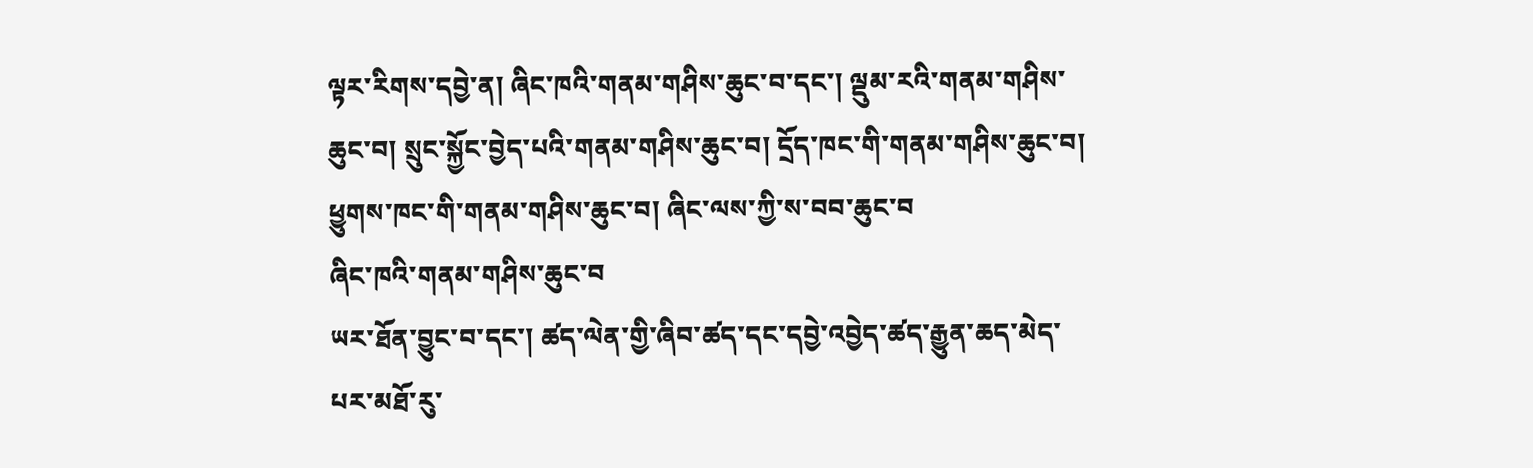ལྟར་རིགས་དབྱེ་ན། ཞིང་ཁའི་གནམ་གཤིས་ཆུང་བ་དང་། ལྡུམ་རའི་གནམ་གཤིས་ཆུང་བ། སྲུང་སྐྱོང་བྱེད་པའི་གནམ་གཤིས་ཆུང་བ། དྲོད་ཁང་གི་གནམ་གཤིས་ཆུང་བ། ཕྱུགས་ཁང་གི་གནམ་གཤིས་ཆུང་བ། ཞིང་ལས་ཀྱི་ས་བབ་ཆུང་བ
ཞིང་ཁའི་གནམ་གཤིས་ཆུང་བ
ཡར་ཐོན་བྱུང་བ་དང་། ཚད་ལེན་གྱི་ཞིབ་ཚད་དང་དབྱེ་འབྱེད་ཚད་རྒྱུན་ཆད་མེད་པར་མཐོ་རུ་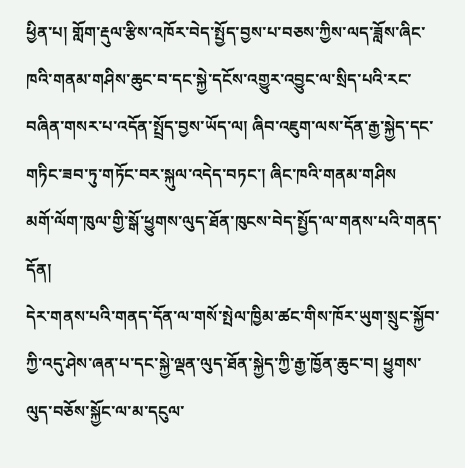ཕྱིན་པ། གློག་རྡུལ་རྩིས་འཁོར་བེད་སྤྱོད་བྱས་པ་བཅས་ཀྱིས་ལད་ཟློས་ཞིང་ཁའི་གནམ་གཤིས་ཆུང་བ་དང་སྐྱེ་དངོས་འགྱུར་འབྱུང་ལ་སྲིད་པའི་རང་བཞིན་གསར་པ་འདོན་སྤྲོད་བྱས་ཡོད་ལ། ཞིབ་འཇུག་ལས་དོན་རྒྱ་སྐྱེད་དང་གཏིང་ཟབ་ཏུ་གཏོང་བར་སྐུལ་འདེད་བཏང་། ཞིང་ཁའི་གནམ་གཤིས
མགོ་ལོག་ཁུལ་གྱི་སྒོ་ཕྱུགས་ལུད་ཐོན་ཁུངས་བེད་སྤྱོད་ལ་གནས་པའི་གནད་དོན།
དེར་གནས་པའི་གནད་དོན་ལ་གསོ་སྤེལ་ཁྱིམ་ཚང་གིས་ཁོར་ཡུག་སྲུང་སྐྱོབ་ཀྱི་འདུ་ཤེས་ཞན་པ་དང་སྐྱེ་ལྡན་ལུད་ཐོན་སྐྱེད་ཀྱི་རྒྱ་ཁྱོན་ཆུང་བ། ཕྱུགས་ལུད་བཅོས་སྐྱོང་ལ་མ་དངུལ་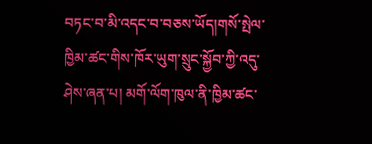བཏང་བ་མི་འདང་བ་བཅས་ཡོད།གསོ་སྤེལ་ཁྱིམ་ཚང་གིས་ཁོར་ཡུག་སྲུང་སྐྱོབ་ཀྱི་འདུ་ཤེས་ཞན་པ། མགོ་ལོག་ཁུལ་ནི་ཁྱིམ་ཚང་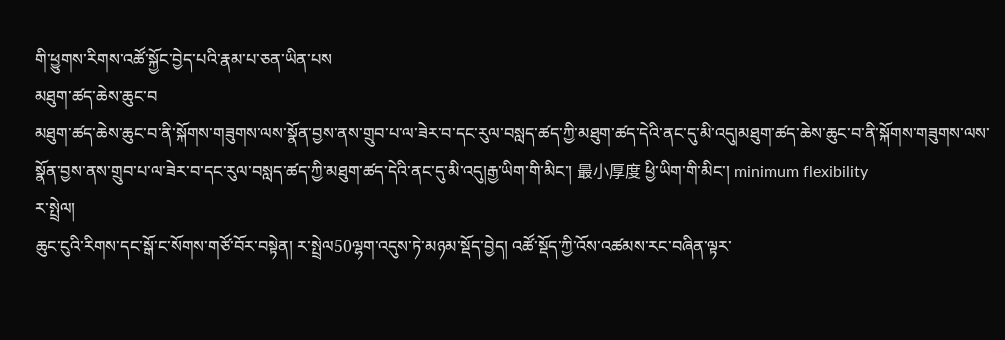གི་ཕྱུགས་རིགས་འཚོ་སྐྱོང་བྱེད་པའི་རྣམ་པ་ཅན་ཡིན་པས
མཐུག་ཚད་ཆེས་ཆུང་བ
མཐུག་ཚད་ཆེས་ཆུང་བ་ནི་སྐོགས་གཟུགས་ལས་སྣོན་བྱས་ནས་གྲུབ་པ་ལ་ཟེར་བ་དང་རུལ་བསླད་ཚད་ཀྱི་མཐུག་ཚད་དེའི་ནང་དུ་མི་འདུ།མཐུག་ཚད་ཆེས་ཆུང་བ་ནི་སྐོགས་གཟུགས་ལས་སྣོན་བྱས་ནས་གྲུབ་པ་ལ་ཟེར་བ་དང་རུལ་བསླད་ཚད་ཀྱི་མཐུག་ཚད་དེའི་ནང་དུ་མི་འདུ།རྒྱ་ཡིག་གི་མིང་། 最小厚度 ཕྱི་ཡིག་གི་མིང་། minimum flexibility
ར་སྤྲེལ།
ཆུང་ངུའི་རིགས་དང་སྒོ་ང་སོགས་གཙོ་བོར་བསྟེན། ར་སྤྲེལ50ལྷག་འདུས་ཏེ་མཉམ་སྡོད་བྱེད། འཚོ་སྡོད་ཀྱི་འོས་འཚམས་རང་བཞིན་ལྟར་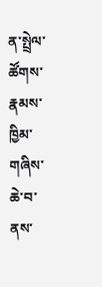ན་སྤྲེལ་ཚོགས་རྣམས་ཁྱིམ་གཞིས་ཆེ་བ་ནས་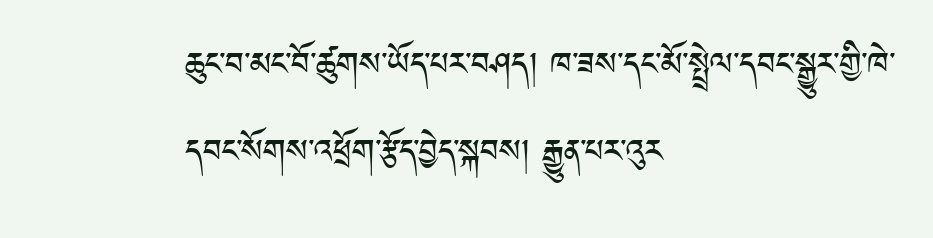ཆུང་བ་མང་བོ་ཚུགས་ཡོད་པར་བཤད། ཁ་ཟས་དང་མོ་སྤྲེལ་དབང་སྒྱུར་གྱི་ཁེ་དབང་སོགས་འཕྲོག་རྩོད་བྱེད་སྐབས། རྒྱུན་པར་འུར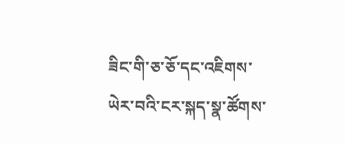ཟིང་གི་ཅ་ཅོ་དང་འཇིགས་ཡེར་བའི་ངར་སྐད་སྣ་ཚོགས་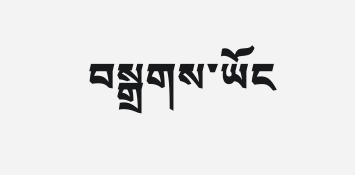བསྒྲགས་ཡོང